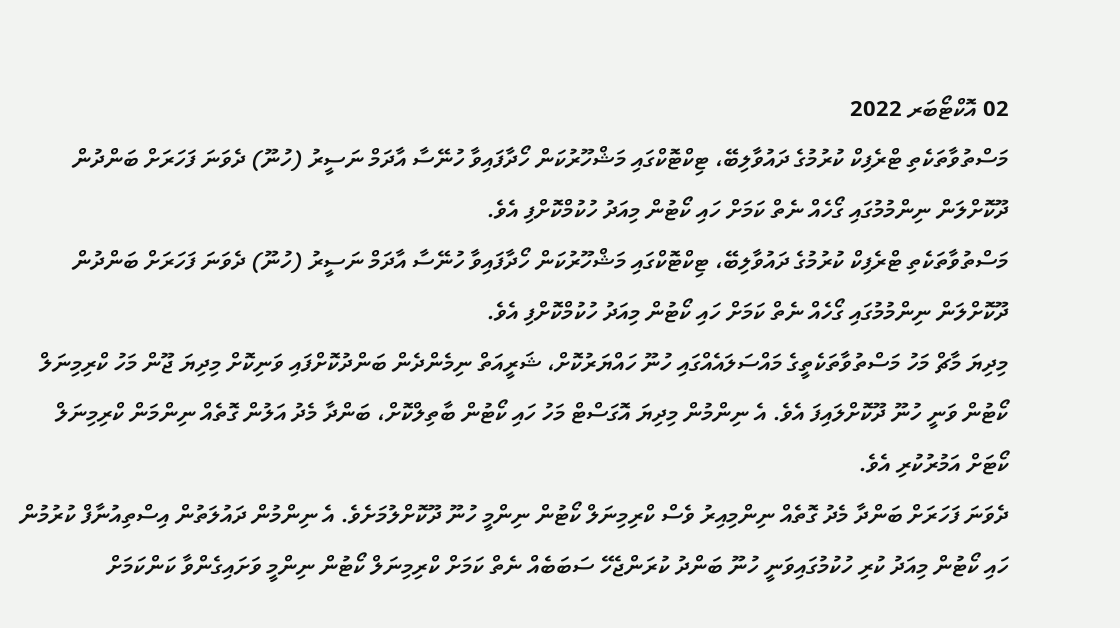02 އޮކްޓޯބަރ 2022
މަސްތުވާތަކެތި ޓްރެފިކް ކުރުމުގެ ދައުވާލިބޭ، ޓިކްޓޮކްގައި މަޝްހޫރުކަން ހޯދާފައިވާ ހުނޭސާ އާދަމް ނަސީރު (ހުނޫ) ދެވަނަ ފަހަރަށް ބަންދުން ދޫކޮށްލަން ނިންމުމުގައި ގޯހެއް ނެތް ކަމަށް ހައި ކޯޓުން މިއަދު ހުކުމްކޮށްފި އެވެ.
މަސްތުވާތަކެތި ޓްރެފިކް ކުރުމުގެ ދައުވާލިބޭ، ޓިކްޓޮކްގައި މަޝްހޫރުކަން ހޯދާފައިވާ ހުނޭސާ އާދަމް ނަސީރު (ހުނޫ) ދެވަނަ ފަހަރަށް ބަންދުން ދޫކޮށްލަން ނިންމުމުގައި ގޯހެއް ނެތް ކަމަށް ހައި ކޯޓުން މިއަދު ހުކުމްކޮށްފި އެވެ.
މިދިޔަ މާޗް މަހު މަސްތުވާތަކެތީގެ މައްސަލައެއްގައި ހުނޫ ހައްޔަރުކޮށް، ޝަރީއަތް ނިމެންދެން ބަންދުކޮށްފައި ވަނިކޮށް މިދިޔަ ޖޫން މަހު ކްރިމިނަލް ކޯޓުން ވަނީ ހުނޫ ދޫކޮށްލައިފަ އެވެ. އެ ނިންމުން މިދިޔަ އޮގަސްޓް މަހު ހައި ކޯޓުން ބާތިލްކޮށް، ބަންދާ މެދު އަލުން ގޮތެއް ނިންމަން ކްރިމިނަލް ކޯޓަށް އަމުރުކުރި އެވެ.
ދެވަނަ ފަހަރަށް ބަންދާ މެދު ގޮތެއް ނިންމިއިރު ވެސް ކްރިމިނަލް ކޯޓުން ނިންމީ ހުނޫ ދޫކޮށްލުމަށެވެ. އެ ނިންމުން ދައުލަތުން އިސްތިއުނާފް ކުރުމުން ހައި ކޯޓުން މިއަދު ކުރި ހުކުމުގައިވަނީ ހުނޫ ބަންދު ކުރަންޖެހޭ ސަބަބެއް ނެތް ކަމަށް ކްރިމިނަލް ކޯޓުން ނިންމީ ވަށައިގެންވާ ކަންކަމަށް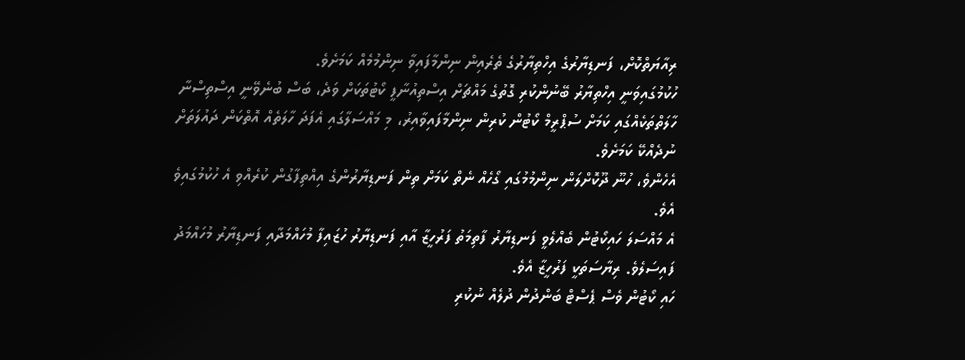ރިއާޔަތްކޮށް، ފަނޑިޔާރުގެ އިހްތިޔާރުގެ ތެރެއިން ނިންމާފައިވާ ނިންމުމެއް ކަމަށެވެ.
ހުކުމުގައިވަނީ އިހްތިޔާރު ބޭނުންކުރި ގޮތުގެ މައްޗަށް އިސްތިއުނާފީ ކޯޓުތަކަށް ވަދެ، ބަސް ބުނެވޭނީ އިސްތިސްނާ ހާލަތްތަކެއްގައި ކަމަށް ސުޕްރީމް ކޯޓުން ކުރިން ނިންމާފައިވާއިރު، މި މައްސަލާގައި އެފަދަ ހާލަތެއް އޮތްކަން ދައުލަތަށް ނުދެއްކޭ ކަމަށެވެ.
އެހެންވެ، ހުނޫ ދޫކޮށްލަން ނިންމުމުގައި ގޯހެއް ނެތް ކަމަށް ތިން ފަނޑިޔާރުންގެ އިއްތިފާގުން ކުރެއްވި އެ ހުކުމުގައިވެ އެވެ.
އެ މައްސަލަ ހައިކޯޓުން ބެއްލެވީ ފަނޑިޔާރު ފާތިމަތު ފަރުހީޒާ އާއި ފަނޑިޔާރު ހުޒައިފާ މުހައްމަދާއި ފަނޑިޔާރު މުހައްމަދު ފައިސަލެވެ. ރިޔާސަތަކީ ފަރުހީޒާ އެވެ.
ހައި ކޯޓުން ވެސް ޕެސްޓް ބަންދުން ދުލެއް ނުކުރި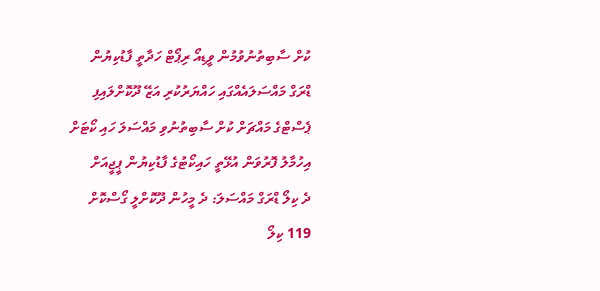ކުށް ސާބިތުނުވުމުން ވީޑިއޯ ރިޕޯޓް ހަދާތީ ފާޑުކިޔުން
ޑްރަގް މައްސަލައެއްގައި ހައްޔަރުކުރި އަޒޭ ދޫކޮށްލައިފި
ޕެސްޓްގެ މައްޗަށް ކުށް ސާބިތުނުވި މައްސަލަ ހައި ކޯޓަށް
އިހުމާލު ފޮރުވަން އުޅޭތީ ހައިކޯޓުގެ ފާޑުކިޔުން ޕީޖީއަށް
ދެ ކިލޯ ޑްރަގް މައްސަލަ: ދެ މީހުން ދޫކޮށްލީ ގޯސްކޮށް
119 ކިލޯ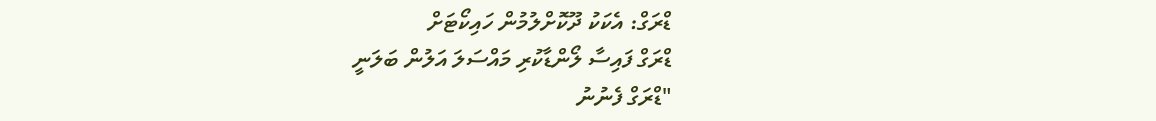ޑްރަގް: އެކަކު ދޫކޮށްލުމުން ހައިކޯޓަށް
ޑްރަގް ފައިސާ ލޯންޑާކުރި މައްސަލަ އަލުން ބަލަނީ
"ޑްރަގް ފެނުނު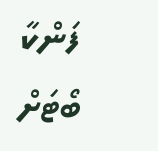ފަންކާ ބޯޓަށް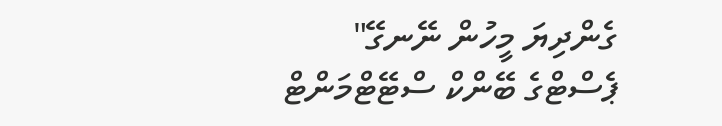ގެންދިޔަ މީހުން ނޭނގޭ"
ޕެސްޓްގެ ބޭންކް ސްޓޭޓްމަންޓް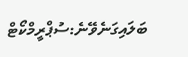ބަލައިގަނެވޭނެ:ސުޕްރީމްކޯޓް